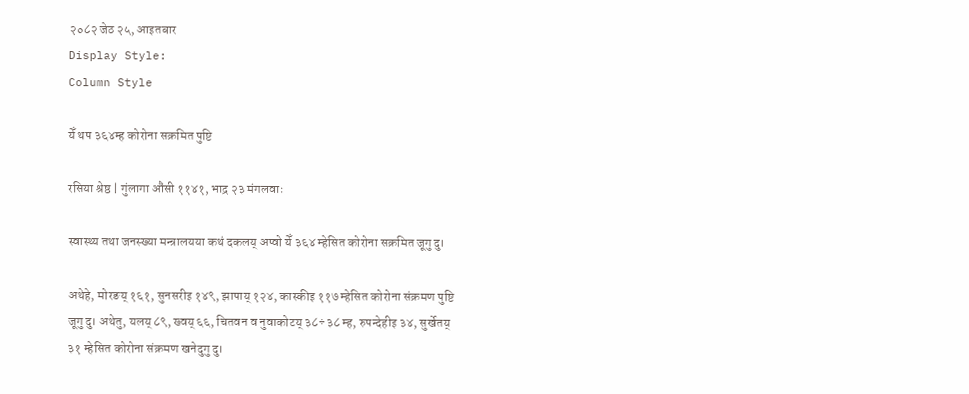२०८२ जेठ २५, आइतबार
Display Style:
Column Style

येँ थप ३६४म्ह कोरोना सक्रमित पुष्टि

रसिया श्रेष्ठ | गुंलागा औंसी ११४१, भाद्र २३ मंगलवाः

स्वास्थ्य तथा जनस्ख्या मन्त्रालयया कथं दकलय् अप्वो येँ ३६४ म्हेसित कोरोना सक्रमित जूगु दु।

अथेहे, मोरङय् १६१, सुनसरीइ १४९, झापाय् १२४, कास्कीइ ११७ म्हेसित कोरोना संक्रमण पुष्टि जूगु दु। अथेतु, यलय् ८९, ख्वय् ६६, चितवन व नुवाकोटय् ३८÷३८ म्ह, रुपन्देहीइ ३४, सुर्खेतय् ३१ म्हेसित कोरोना संक्रमण खनेदुगु दु।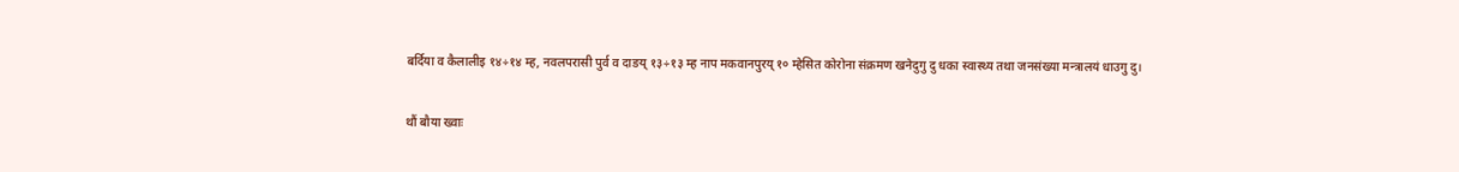बर्दिया व कैलालीइ १४÷१४ म्ह, नवलपरासी पुर्व व दाङय् १३÷१३ म्ह नाप मकवानपुरय् १० म्हेसित कोरोना संक्रमण खनेदुगु दु धका स्वास्थ्य तथा जनसंख्या मन्त्रालयं धाउगु दु।

थौं बौया ख्वाः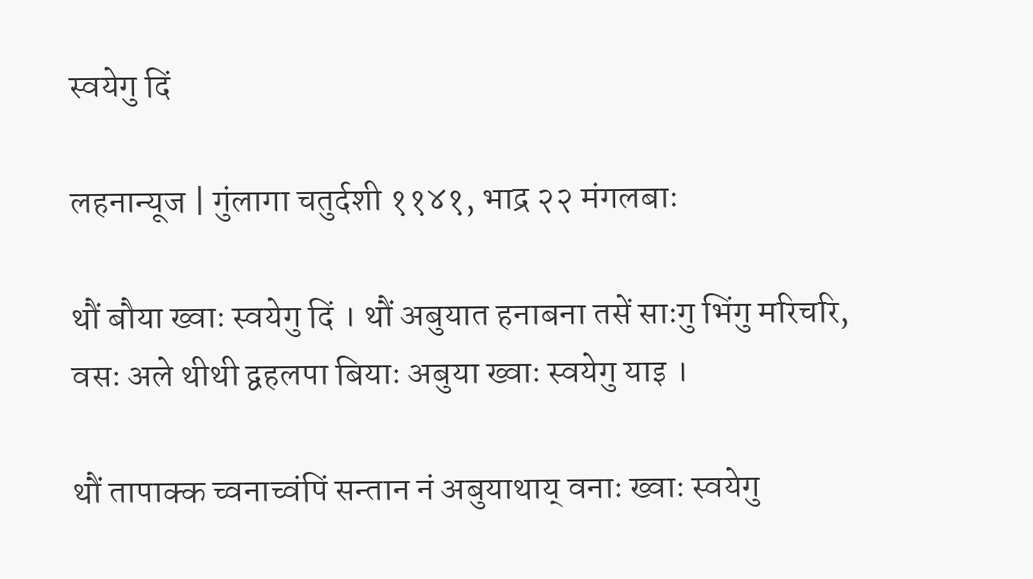स्वयेगु दिं

लहनान्यूज | गुंलागा चतुर्दशी ११४१, भाद्र २२ मंगलबाः

थौं बौया ख्वाः स्वयेगु दिं । थौं अबुयात हनाबना तसें साःगु भिंगु मरिचरि, वसः अले थीथी द्वहलपा बियाः अबुया ख्वाः स्वयेगु याइ ।

थौं तापाक्क च्वनाच्वंपिं सन्तान नं अबुयाथाय् वनाः ख्वाः स्वयेगु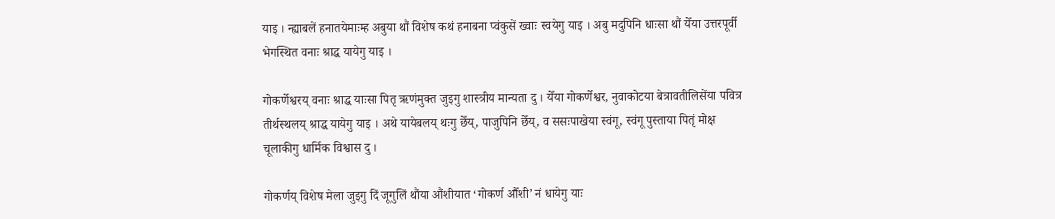याइ । न्ह्याबलें हनातयेमाःम्ह अबुया थौं विशेष कथं हनाबना प्वंकुसें ख्वाः स्वयेगु याइ । अबु मदुपिनि धाःसा थौं येँया उत्तरपूर्वी भेगस्थित वनाः श्राद्ध यायेगु याइ ।

गोकर्णेश्वरय् वनाः श्राद्ध याःसा पितृ ऋणंमुक्त जुइगु शास्त्रीय मान्यता दु । येँया गोकर्णेश्वर, नुवाकोटया बेत्रावतीलिसेंया पवित्र तीर्थस्थलय् श्राद्ध यायेगु याइ । अथे यायेबलय् थःगु छेँय्, पाजुपिनि छेँय्, व ससःपाखेया स्वंगू, स्वंगू पुस्ताया पितृं मोक्ष चूलाकीगु धार्मिक विश्वास दु ।

गोकर्णय् विशेष मेला जुइगु दिं जूगुलिं थौंया औंशीयात ‘गोकर्ण औँशी’ नं धायेगु याः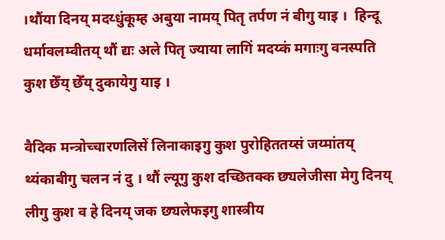।थौंया दिनय् मदय्धुंकूम्ह अबुया नामय् पितृ तर्पण नं बीगु याइ ।  हिन्दू धर्मावलम्वीतय् थौं द्यः अले पितृ ज्याया लागिं मदय्कं मगाःगु वनस्पति कुश छेँय् छेँय् दुकायेगु याइ ।

वैदिक मन्त्रोच्चारणलिसें लिनाकाइगु कुश पुरोहिततय्सं जय्मांतय् थ्यंकाबीगु चलन नं दु । थौं ल्यूगु कुश दच्छितक्क छ्यलेजीसा मेगु दिनय् लीगु कुश व हे दिनय् जक छ्यलेफइगु शास्त्रीय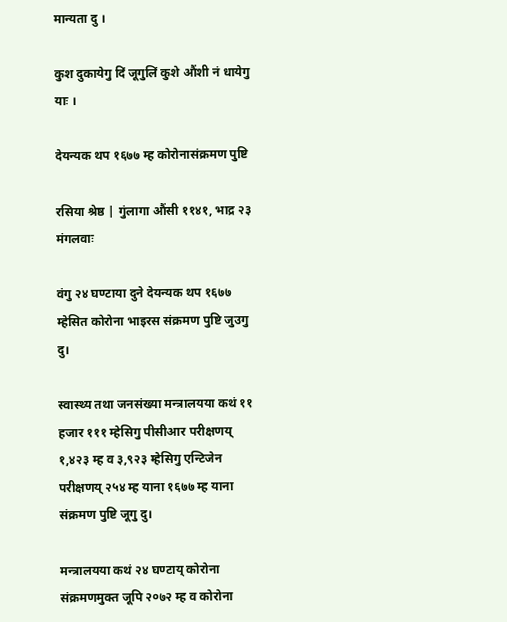मान्यता दु ।

कुश दुकायेगु दिं जूगुलिं कुशे औंशी नं धायेगु याः ।

देयन्यक थप १६७७ म्ह कोरोनासंक्रमण पुष्टि

रसिया श्रेष्ठ | गुंलागा औंसी ११४१, भाद्र २३ मंगलवाः

वंगु २४ घण्टाया दुने देयन्यक थप १६७७ म्हेसित कोरोना भाइरस संक्रमण पुष्टि जुउगु दु।

स्वास्थ्य तथा जनसंख्या मन्त्रालयया कथं ११ हजार १११ म्हेसिगु पीसीआर परीक्षणय् १,४२३ म्ह व ३,९२३ म्हेसिगु एन्टिजेन परीक्षणय् २५४ म्ह याना १६७७ म्ह याना संक्रमण पुष्टि जूगु दु।

मन्त्रालयया कथं २४ घण्टाय् कोरोना संक्रमणमुक्त जूपि २०७२ म्ह व कोरोना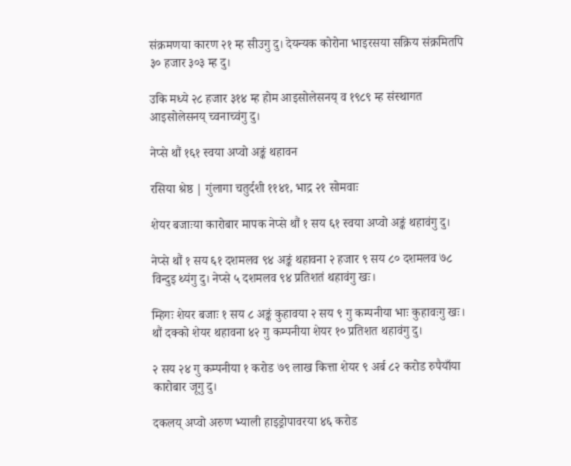संक्रमणया कारण २१ म्ह सीउगु दु। देयन्यक कोरोना भाइरसया सक्रिय संक्रमितपि ३० हजार ३०३ म्ह दु।

उकि मध्ये २८ हजार ३१४ म्ह होम आइसोलेसनय् व १९८९ म्ह संस्थागत आइसोलेसनय् च्वनाच्वंगु दु।

नेप्से थौं १६१ स्वया अप्वो अङ्कं थहावन

रसिया श्रेष्ठ | गुंलागा चतुर्दशी ११४१, भाद्र २१ सोमवाः

शेयर बजाःया कारोबार मापक नेप्से थौं १ सय ६१ स्वया अप्वो अङ्कं थहावंगु दु।

नेप्से थौं १ सय ६१ दशमलव ९४ अङ्कं थहावना २ हजार ९ सय ८० दशमलव ७८ विन्दुइ थ्यंगु दु। नेप्से ५ दशमलव ९४ प्रतिशतं थहावंगु खः।

म्हिगः शेयर बजाः १ सय ८ अङ्कं कुहावया २ सय ९ गु कम्पनीया भाः कुहावःगु खः। थौं दक्को शेयर थहावना ४२ गु कम्पनीया शेयर १० प्रतिशत थहावंगु दु।

२ सय २४ गु कम्पनीया १ करोड ७९ लाख कित्ता शेयर ९ अर्ब ८२ करोड रुपैयाँया कारोबार जूगु दु।

दकलय् अप्वो अरुण भ्याली हाइड्रोपावरया ४६ करोड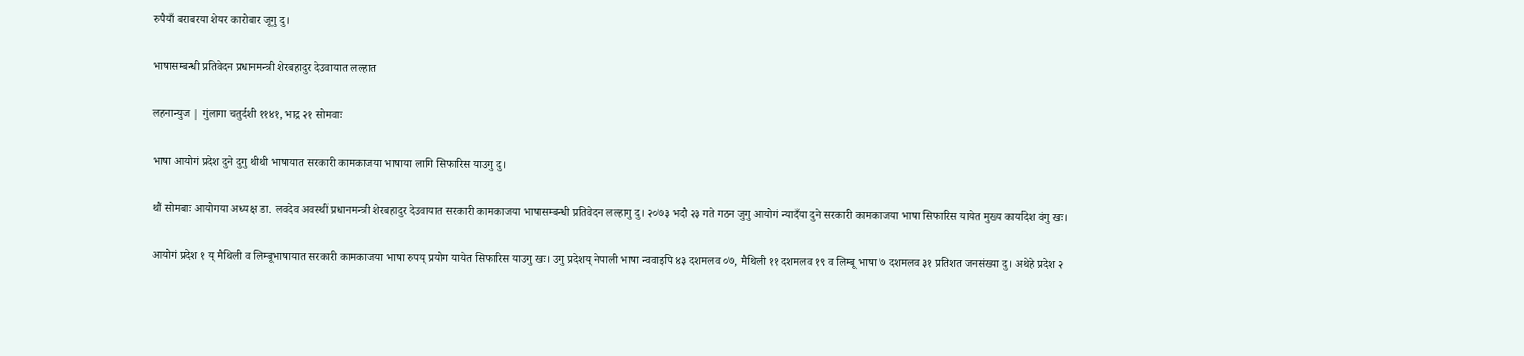रुपैयाँ बराबरया शेयर कारोबार जूगु दु।

भाषासम्बन्धी प्रतिवेदन प्रधानमन्त्री शेरबहादुर देउवायात लल्हात

लहनान्युज | गुंलागा चतुर्दशी ११४१, भाद्र २१ सोमवाः

भाषा आयोगं प्रदेश दुने दुगु थीथी भाषायात सरकारी कामकाजया भाषाया लागि सिफारिस याउगु दु।

थौं सोमबाः आयोगया अध्यक्ष डा. लवदेव अवस्थीं प्रधानमन्त्री शेरबहादुर देउवायात सरकारी कामकाजया भाषासम्बन्धी प्रतिवेदन लल्हागु दु। २०७३ भदौ २३ गते गठन जुगु आयोगं न्यादँया दुने सरकारी कामकाजया भाषा सिफारिस यायेत मुख्य कार्यादेश वंगु खः।

आयोगं प्रदेश १ य् मैथिली व लिम्बूभाषायात सरकारी कामकाजया भाषा रुपय् प्रयोग यायेत सिफारिस याउगु खः। उगु प्रदेशय् नेपाली भाषा न्ववाइपि ४३ दशमलव ०७, मैथिली ११ दशमलव १९ व लिम्बू भाषा ७ दशमलव ३१ प्रतिशत जनसंख्या दु। अथेहे प्रदेश २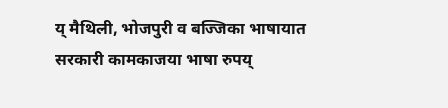य् मैथिली, भोजपुरी व बज्जिका भाषायात सरकारी कामकाजया भाषा रुपय्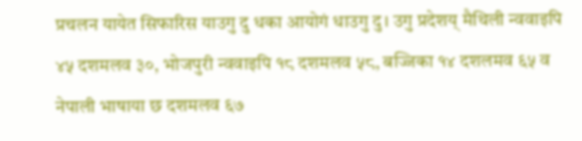प्रचलन यायेत सिफारिस याउगु दु धका आयोगं धाउगु दु। उगु प्रदेशय् मैथिली न्ववाइपि ४५ दशमलव ३०, भोजपुरी न्ववाइपि १८ दशमलव ५८, बज्जिका १४ दशलमव ६५ व नेपाली भाषाया छ दशमलव ६७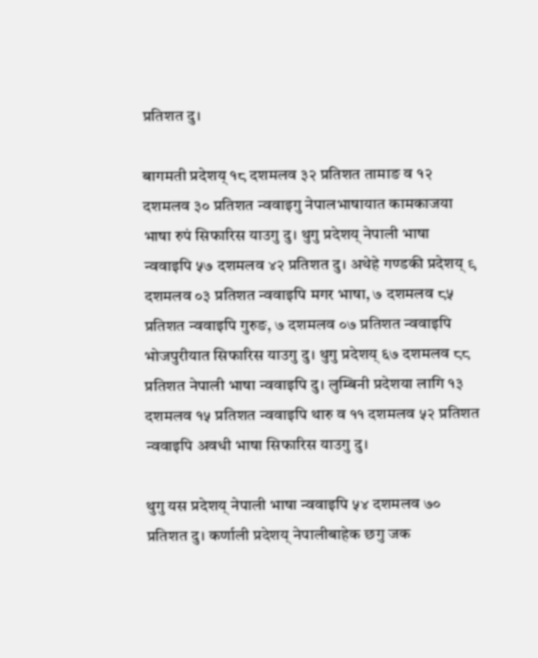प्रतिशत दु।

बागमती प्रदेशय् १८ दशमलव ३२ प्रतिशत तामाङ व १२ दशमलव ३० प्रतिशत न्ववाइगु नेपालभाषायात कामकाजया भाषा रुपं सिफारिस याउगु दु। थुगु प्रदेशय् नेपाली भाषा न्ववाइपि ५७ दशमलव ४२ प्रतिशत दु। अथेहे गण्डकी प्रदेशय् ९ दशमलव ०३ प्रतिशत न्ववाइपि मगर भाषा, ७ दशमलव ८५ प्रतिशत न्ववाइपि गुरुङ, ७ दशमलव ०७ प्रतिशत न्ववाइपि भोजपुरीयात सिफारिस याउगु दु। थुगु प्रदेशय् ६७ दशमलव ८८ प्रतिशत नेपाली भाषा न्ववाइपि दु। लुम्बिनी प्रदेशया लागि १३ दशमलव १५ प्रतिशत न्ववाइपि थारु व ११ दशमलव ५२ प्रतिशत न्ववाइपि अवधी भाषा सिफारिस याउगु दु।

थुगु यस प्रदेशय् नेपाली भाषा न्ववाइपि ५४ दशमलव ७० प्रतिशत दु। कर्णाली प्रदेशय् नेपालीबाहेक छगु जक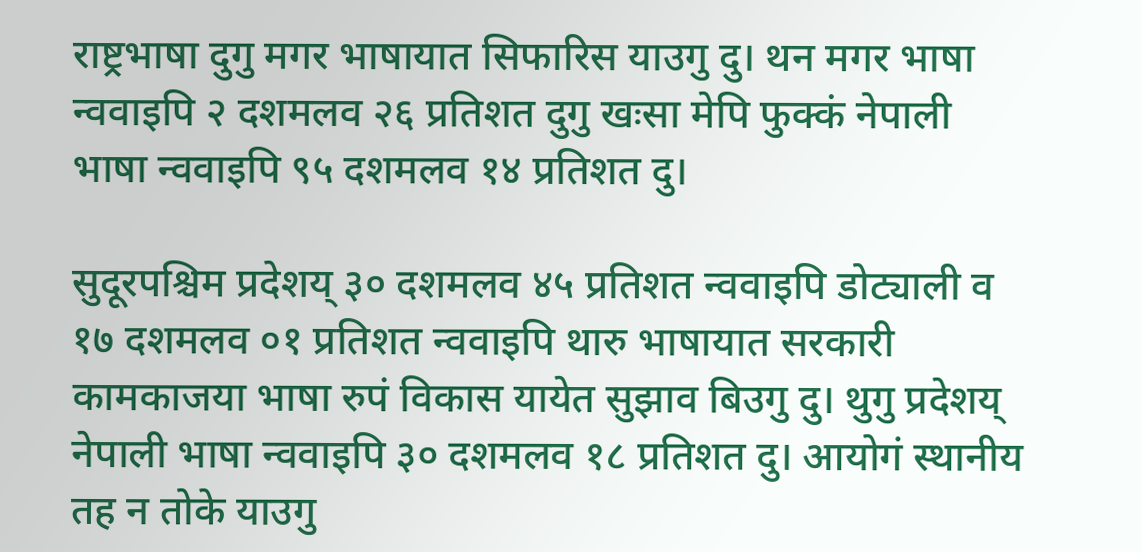राष्ट्रभाषा दुगु मगर भाषायात सिफारिस याउगु दु। थन मगर भाषा न्ववाइपि २ दशमलव २६ प्रतिशत दुगु खःसा मेपि फुक्कं नेपाली भाषा न्ववाइपि ९५ दशमलव १४ प्रतिशत दु।

सुदूरपश्चिम प्रदेशय् ३० दशमलव ४५ प्रतिशत न्ववाइपि डोट्याली व १७ दशमलव ०१ प्रतिशत न्ववाइपि थारु भाषायात सरकारी कामकाजया भाषा रुपं विकास यायेत सुझाव बिउगु दु। थुगु प्रदेशय् नेपाली भाषा न्ववाइपि ३० दशमलव १८ प्रतिशत दु। आयोगं स्थानीय तह न तोके याउगु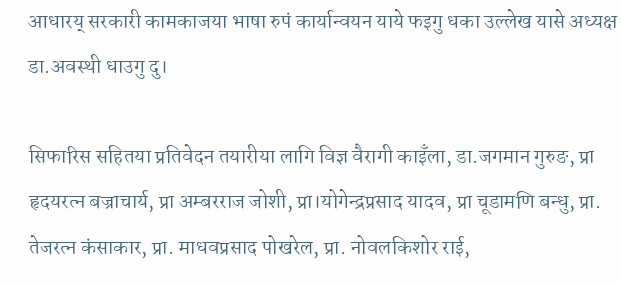आधारय् सरकारी कामकाजया भाषा रुपं कार्यान्वयन याये फइगु धका उल्लेख यासे अध्यक्ष डा.अवस्थी धाउगु दु।

सिफारिस सहितया प्रतिवेदन तयारीया लागि विज्ञ वैरागी काइँला, डा.जगमान गुरुङ, प्रा हृदयरत्न बज्राचार्य, प्रा अम्बरराज जोशी, प्रा।योगेन्द्रप्रसाद यादव, प्रा चूडामणि बन्धु, प्रा. तेजरत्न कंसाकार, प्रा. माधवप्रसाद पोखरेल, प्रा. नोवलकिशोर राई,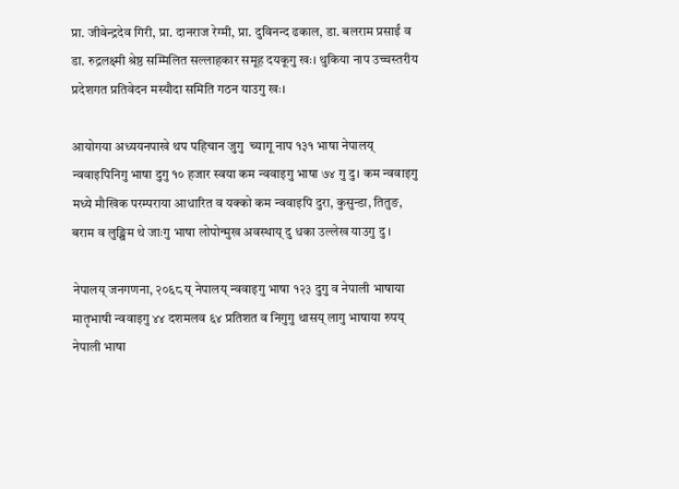प्रा. जीवेन्द्रदेव गिरी, प्रा. दानराज रेग्मी, प्रा. दुविनन्द ढकाल, डा. बलराम प्रसाईं व डा. रुद्रलक्ष्मी श्रेष्ठ सम्मिलित सल्लाहकार समूह दयकूगु खः। थुकिया नाप उच्चस्तरीय प्रदेशगत प्रतिवेदन मस्यौदा समिति गठन याउगु खः।

आयोगया अध्ययनपाखे थप पहिचान जुगु  च्यागू नाप १३१ भाषा नेपालय् न्ववाइपिनिगु भाषा दुगु १० हजार स्वया कम न्ववाइगु भाषा ७४ गु दु। कम न्ववाइगु मध्ये मौखिक परम्पराया आधारित व यक्को कम न्ववाइपि दुरा, कुसुन्डा, तितुङ, बराम व लुङ्खिम थे जाःगु भाषा लोपोन्मुख अवस्थाय् दु धका उल्लेख याउगु दु ।

नेपालय् जनगणना, २०६८ य् नेपालय् न्ववाइगु भाषा १२३ दुगु व नेपाली भाषाया मातृभाषी न्ववाइगु ४४ दशमलव ६४ प्रतिशत व निगुगु थासय् लागु भाषाया रुपय् नेपाली भाषा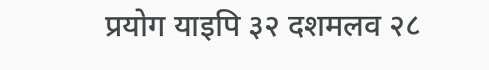प्रयोग याइपि ३२ दशमलव २८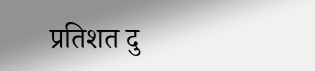प्रतिशत दु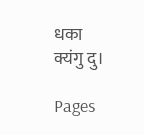धका क्यंगु दु।

Pages